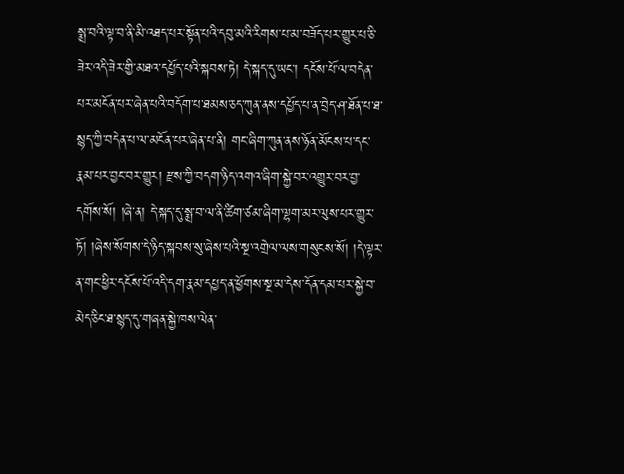སྨྲ་བའི་ལྟ་བ་ནི་མི་འཐད་པར་སྟོན་པའི་དབུ་མའི་རིགས་པ་མ་བཟོད་པར་གྱུར་པ་ཅི་ཟེར་འདི་ཟེར་གྱི་མཐའ་དཔྱོད་པའི་སྐབས་ཏེ། དེ་སྐད་དུ་ཡང་། དངོས་པོ་ལ་བདེན་པར་མངོན་པར་ཞེན་པའི་བདོག་པ་ཐམས་ཅད་ཀུན་ནས་དཔྱོད་པ་ན་བྲེད་ཤ་ཐོན་པ་ཐ་སྙད་ཀྱི་བདེན་པ་ལ་མངོན་པར་ཞེན་པ་ནི། གང་ཞིག་ཀུན་ནས་ཉོན་མོངས་པ་དང་རྣམ་པར་བྱང་བར་གྱུར། རྫས་ཀྱི་བདག་ཉིད་འགའ་ཞིག་སྐྱེ་བར་འགྱུར་བར་བྱ་དགོས་སོ། །ཞེ་ན། དེ་སྐད་དུ་སྨྲ་བ་ལ་ནི་ཚིག་ཙམ་ཞིག་ལྷག་མར་ལུས་པར་གྱུར་ཏོ། །ཞེས་སོགས་དེ་ཉིད་སྐབས་སུ་ཞེས་པའི་སྔ་འགྲེལ་ལས་གསུངས་སོ། །དེ་ལྟར་ན་གང་ཕྱིར་དངོས་པོ་འདི་དག་རྣམ་དཔྱད་ན་ཕྱོགས་སྔ་མ་དེས་དོན་དམ་པར་སྐྱེ་བ་མེད་ཅིང་ཐ་སྙད་དུ་གཞན་སྐྱེ་ཁས་ལེན་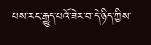པས་རང་རྒྱུད་པའོ་ཟེར་བ་དེ་ཉིད་ཀྱིས་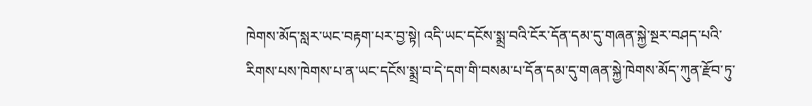ཁེགས་མོད་སླར་ཡང་བརྟག་པར་བྱ་སྟེ། འདི་ཡང་དངོས་སྨྲ་བའི་ངོར་དོན་དམ་དུ་གཞན་སྐྱེ་སྔར་བཤད་པའི་རིགས་པས་ཁེགས་པ་ན་ཡང་དངོས་སྨྲ་བ་དེ་དག་གི་བསམ་པ་དོན་དམ་དུ་གཞན་སྐྱེ་ཁེགས་མོད་ཀུན་རྫོབ་ཏུ་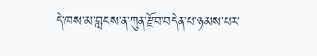དེ་ཁས་མ་བླངས་ན་ཀུན་རྫོབ་བདེན་པ་ཉམས་པར་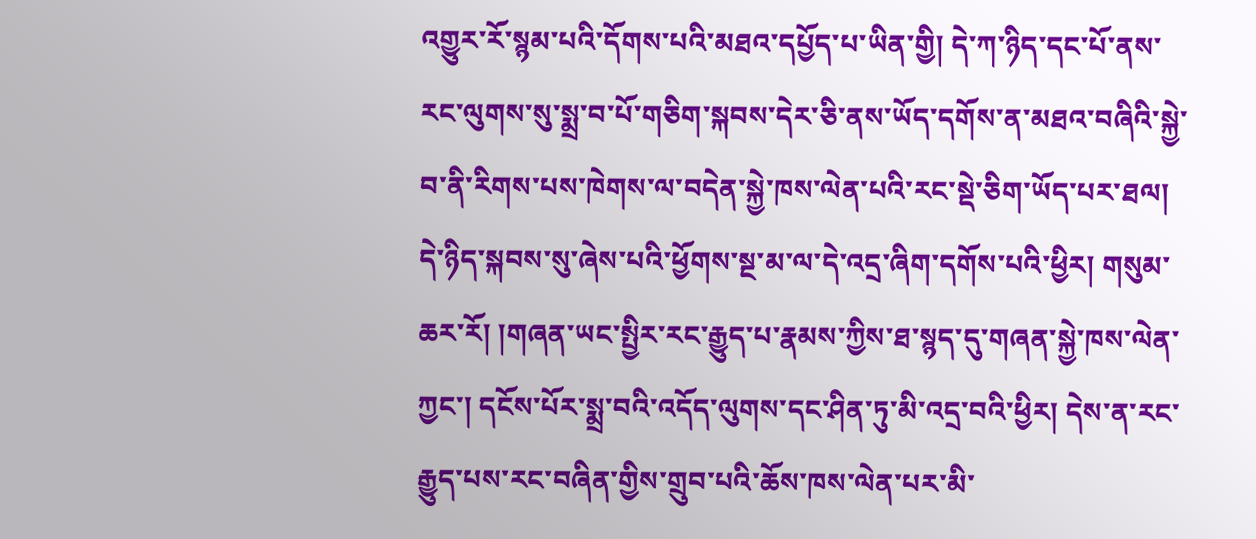འགྱུར་རོ་སྙམ་པའི་དོགས་པའི་མཐའ་དཔྱོད་པ་ཡིན་གྱི། དེ་ཀ་ཉིད་དང་པོ་ནས་རང་ལུགས་སུ་སྨྲ་བ་པོ་གཅིག་སྐབས་དེར་ཅི་ནས་ཡོད་དགོས་ན་མཐའ་བཞིའི་སྐྱེ་བ་ནི་རིགས་པས་ཁེགས་ལ་བདེན་སྐྱེ་ཁས་ལེན་པའི་རང་སྡེ་ཅིག་ཡོད་པར་ཐལ། དེ་ཉིད་སྐབས་སུ་ཞེས་པའི་ཕྱོགས་སྔ་མ་ལ་དེ་འདྲ་ཞིག་དགོས་པའི་ཕྱིར། གསུམ་ཆར་རོ། །གཞན་ཡང་སྤྱིར་རང་རྒྱུད་པ་རྣམས་ཀྱིས་ཐ་སྙད་དུ་གཞན་སྐྱེ་ཁས་ལེན་ཀྱང་། དངོས་པོར་སྨྲ་བའི་འདོད་ལུགས་དང་ཤིན་ཏུ་མི་འདྲ་བའི་ཕྱིར། དེས་ན་རང་རྒྱུད་པས་རང་བཞིན་གྱིས་གྲུབ་པའི་ཆོས་ཁས་ལེན་པར་མི་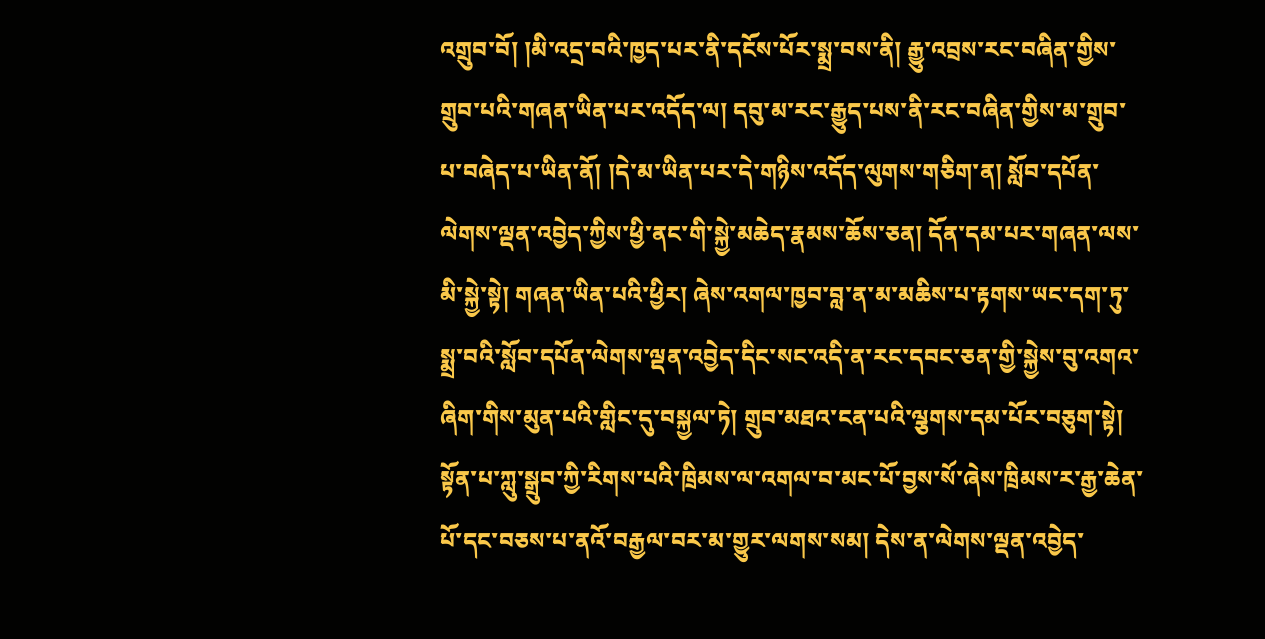འགྲུབ་བོ། །མི་འདྲ་བའི་ཁྱད་པར་ནི་དངོས་པོར་སྨྲ་བས་ནི། རྒྱུ་འབྲས་རང་བཞིན་གྱིས་གྲུབ་པའི་གཞན་ཡིན་པར་འདོད་ལ། དབུ་མ་རང་རྒྱུད་པས་ནི་རང་བཞིན་གྱིས་མ་གྲུབ་པ་བཞེད་པ་ཡིན་ནོ། །དེ་མ་ཡིན་པར་དེ་གཉིས་འདོད་ལུགས་གཅིག་ན། སློབ་དཔོན་ལེགས་ལྡན་འབྱེད་ཀྱིས་ཕྱི་ནང་གི་སྐྱེ་མཆེད་རྣམས་ཆོས་ཅན། དོན་དམ་པར་གཞན་ལས་མི་སྐྱེ་སྟེ། གཞན་ཡིན་པའི་ཕྱིར། ཞེས་འགལ་ཁྱབ་བླ་ན་མ་མཆིས་པ་རྟགས་ཡང་དག་ཏུ་སྨྲ་བའི་སློབ་དཔོན་ལེགས་ལྡན་འབྱེད་དིང་སང་འདི་ན་རང་དབང་ཅན་གྱི་སྐྱེས་བུ་འགའ་ཞིག་གིས་མུན་པའི་གླིང་དུ་བསྐྱལ་ཏེ། གྲུབ་མཐའ་ངན་པའི་ལྕགས་དམ་པོར་བཅུག་སྟེ། སྟོན་པ་ཀླུ་སྒྲུབ་ཀྱི་རིགས་པའི་ཁྲིམས་ལ་འགལ་བ་མང་པོ་བྱས་སོ་ཞེས་ཁྲིམས་ར་རྒྱ་ཆེན་པོ་དང་བཅས་པ་ནའོ་བརྒྱལ་བར་མ་གྱུར་ལགས་སམ། དེས་ན་ལེགས་ལྡན་འབྱེད་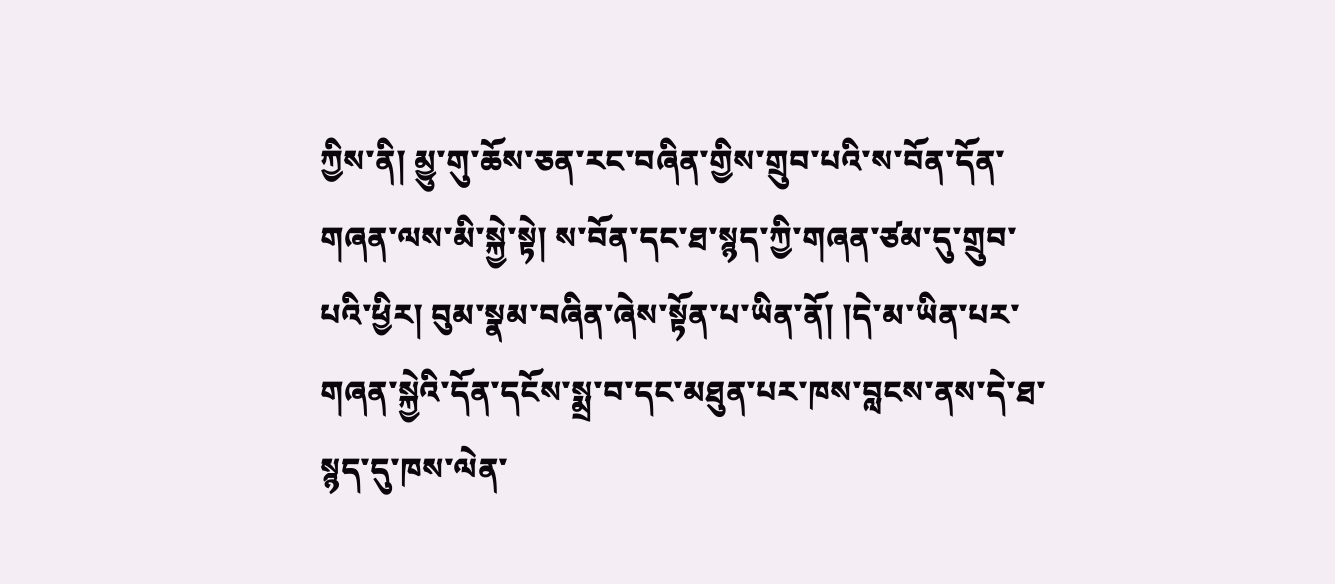ཀྱིས་ནི། མྱུ་གུ་ཆོས་ཅན་རང་བཞིན་གྱིས་གྲུབ་པའི་ས་བོན་དོན་གཞན་ལས་མི་སྐྱེ་སྟེ། ས་བོན་དང་ཐ་སྙད་ཀྱི་གཞན་ཙམ་དུ་གྲུབ་པའི་ཕྱིར། བུམ་སྣམ་བཞིན་ཞེས་སྟོན་པ་ཡིན་ནོ། །དེ་མ་ཡིན་པར་གཞན་སྐྱེའི་དོན་དངོས་སྨྲ་བ་དང་མཐུན་པར་ཁས་བླངས་ནས་དེ་ཐ་སྙད་དུ་ཁས་ལེན་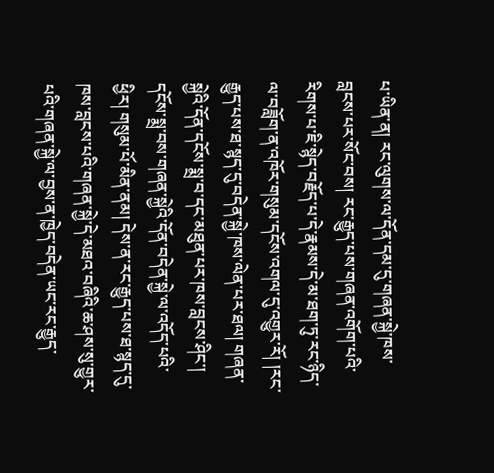པ་ཡིན་ན། རང་ལུགས་ལ་དོན་དམ་དུ་གཞན་སྐྱེ་ཁས་བླངས་པར་སོང་བས། རང་རྒྱུད་པས་གཞན་འགོག་པའི་རིགས་པ་ཇི་སྙེད་བརྗོད་པ་དེ་རྣམས་དེ་མ་ཐག་ཏུ་རང་ཉིད་ལ་བཟློག་ན་འཁོར་གསུམ་དངོས་འགལ་དུ་འགྱུར་རོ། །རང་རྒྱུད་པས་ཐ་སྙད་དུ་བདེན་སྐྱེ་ཁས་ལེན་པར་ཐལ། གཞན་སྐྱེའི་དོན་དངོས་སྨྲ་བ་དང་མཐུན་པར་ཁས་བླངས་ཤིང་། དངོས་སྨྲ་བས་གཞན་སྐྱེའི་དོན་བདེན་སྐྱེ་ལ་འདོད་པའི་ཕྱིར། གསུམ་པོ་མིན་ནམ། དེས་ན་རང་རྒྱུད་པས་ཐ་སྙད་དུ་ཁས་བླངས་པའི་གཞན་སྐྱེ་དེ་མཐའ་བཞིའི་ཆ་ཤས་སུ་གྱུར་པའི་གཞན་སྐྱེ་ལ་བྱས་ན་ཁྱེད་བདེན་ཡང་རང་རྒྱུད་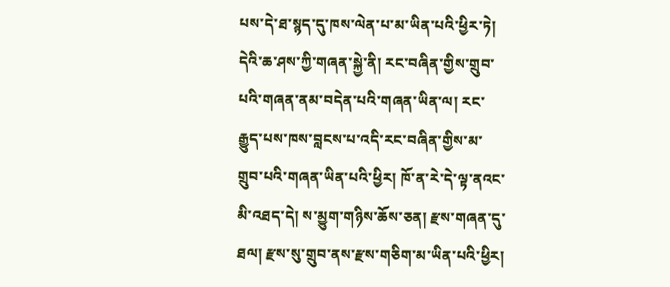པས་དེ་ཐ་སྙད་དུ་ཁས་ལེན་པ་མ་ཡིན་པའི་ཕྱིར་ཏེ། དེའི་ཆ་ཤས་ཀྱི་གཞན་སྐྱེ་ནི། རང་བཞིན་གྱིས་གྲུབ་པའི་གཞན་ནམ་བདེན་པའི་གཞན་ཡིན་ལ། རང་རྒྱུད་པས་ཁས་བླངས་པ་འདི་རང་བཞིན་གྱིས་མ་གྲུབ་པའི་གཞན་ཡིན་པའི་ཕྱིར། ཁོ་ན་རེ་དེ་ལྟ་ནའང་མི་འཐད་དེ། ས་མྱུག་གཉིས་ཆོས་ཅན། རྫས་གཞན་དུ་ཐལ། རྫས་སུ་གྲུབ་ནས་རྫས་གཅིག་མ་ཡིན་པའི་ཕྱིར།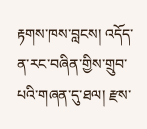རྟགས་ཁས་བླངས། འདོད་ན་རང་བཞིན་གྱིས་གྲུབ་པའི་གཞན་དུ་ཐལ། རྫས་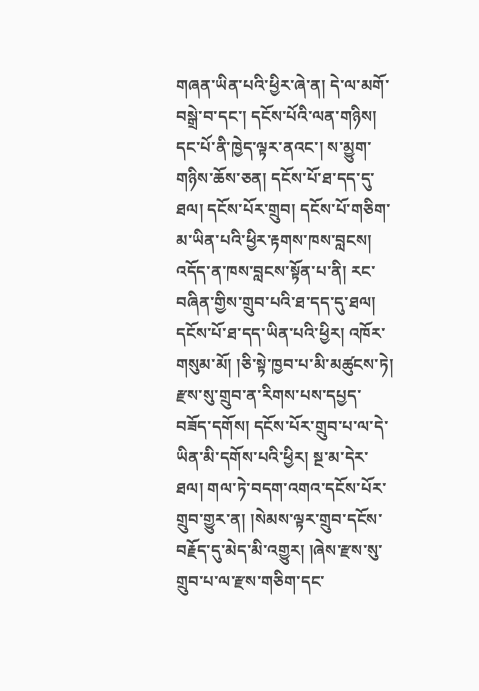གཞན་ཡིན་པའི་ཕྱིར་ཞེ་ན། དེ་ལ་མགོ་བསྒྲེ་བ་དང་། དངོས་པོའི་ལན་གཉིས། དང་པོ་ནི་ཁྱེད་ལྟར་ནའང་། ས་མྱུག་གཉིས་ཆོས་ཅན། དངོས་པོ་ཐ་དད་དུ་ཐལ། དངོས་པོར་གྲུབ། དངོས་པོ་གཅིག་མ་ཡིན་པའི་ཕྱིར་རྟགས་ཁས་བླངས། འདོད་ན་ཁས་བླངས་སྟོན་པ་ནི། རང་བཞིན་གྱིས་གྲུབ་པའི་ཐ་དད་དུ་ཐལ། དངོས་པོ་ཐ་དད་ཡིན་པའི་ཕྱིར། འཁོར་གསུམ་མོ། །ཅི་སྟེ་ཁྱབ་པ་མི་མཚུངས་ཏེ། རྫས་སུ་གྲུབ་ན་རིགས་པས་དཔྱད་བཟོད་དགོས། དངོས་པོར་གྲུབ་པ་ལ་དེ་ཡིན་མི་དགོས་པའི་ཕྱིར། སྔ་མ་དེར་ཐལ། གལ་ཏེ་བདག་འགའ་དངོས་པོར་གྲུབ་གྱུར་ན། །སེམས་ལྟར་གྲུབ་དངོས་བརྗོད་དུ་མེད་མི་འགྱུར། །ཞེས་རྫས་སུ་གྲུབ་པ་ལ་རྫས་གཅིག་དང་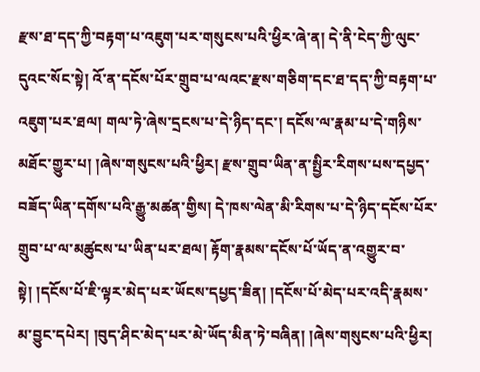རྫས་ཐ་དད་ཀྱི་བརྟག་པ་འཇུག་པར་གསུངས་པའི་ཕྱིར་ཞེ་ན། དེ་ནི་ངེད་ཀྱི་ལུང་དུའང་སོང་སྟེ། འོ་ན་དངོས་པོར་གྲུབ་པ་ལའང་རྫས་གཅིག་དང་ཐ་དད་ཀྱི་བརྟག་པ་འཇུག་པར་ཐལ། གལ་ཏེ་ཞེས་དྲངས་པ་དེ་ཉིད་དང་། དངོས་ལ་རྣམ་པ་དེ་གཉིས་མཐོང་གྱུར་པ། །ཞེས་གསུངས་པའི་ཕྱིར། རྫས་གྲུབ་ཡིན་ན་སྤྱིར་རིགས་པས་དཔྱད་བཟོད་ཡིན་དགོས་པའི་རྒྱུ་མཚན་གྱིས། དེ་ཁས་ལེན་མི་རིགས་པ་དེ་ཉིད་དངོས་པོར་གྲུབ་པ་ལ་མཚུངས་པ་ཡིན་པར་ཐལ། རྟོག་རྣམས་དངོས་པོ་ཡོད་ན་འགྱུར་བ་སྟེ། །དངོས་པོ་ཇི་ལྟར་མེད་པར་ཡོངས་དཔྱད་ཟིན། །དངོས་པོ་མེད་པར་འདི་རྣམས་མ་བྱུང་དཔེར། །བུད་ཤིང་མེད་པར་མེ་ཡོད་མིན་ཏེ་བཞིན། །ཞེས་གསུངས་པའི་ཕྱིར།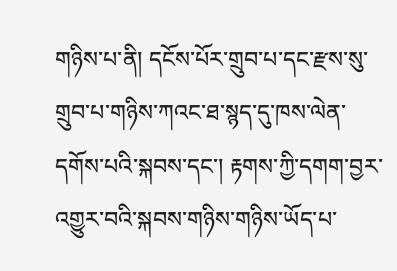གཉིས་པ་ནི། དངོས་པོར་གྲུབ་པ་དང་རྫས་སུ་གྲུབ་པ་གཉིས་ཀའང་ཐ་སྙད་དུ་ཁས་ལེན་དགོས་པའི་སྐབས་དང་། རྟགས་ཀྱི་དགག་བྱར་འགྱུར་བའི་སྐབས་གཉིས་གཉིས་ཡོད་པ་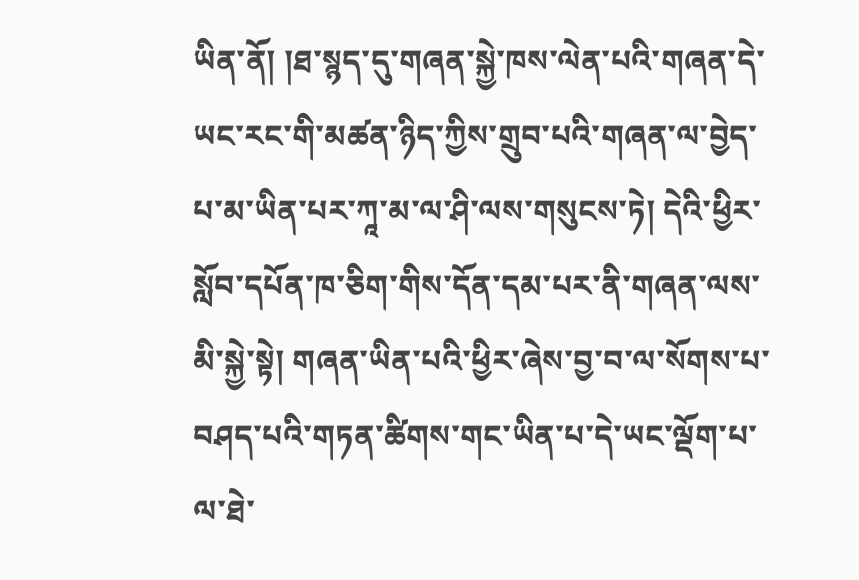ཡིན་ནོ། །ཐ་སྙད་དུ་གཞན་སྐྱེ་ཁས་ལེན་པའི་གཞན་དེ་ཡང་རང་གི་མཚན་ཉིད་ཀྱིས་གྲུབ་པའི་གཞན་ལ་བྱེད་པ་མ་ཡིན་པར་ཀཱ་མ་ལ་ཤི་ལས་གསུངས་ཏེ། དེའི་ཕྱིར་སློབ་དཔོན་ཁ་ཅིག་གིས་དོན་དམ་པར་ནི་གཞན་ལས་མི་སྐྱེ་སྟེ། གཞན་ཡིན་པའི་ཕྱིར་ཞེས་བྱ་བ་ལ་སོགས་པ་བཤད་པའི་གཏན་ཚིགས་གང་ཡིན་པ་དེ་ཡང་ལྡོག་པ་ལ་ཐེ་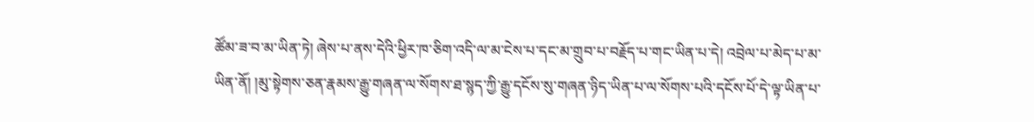ཚོམ་ཟ་བ་མ་ཡིན་ཏེ། ཞེས་པ་ནས་དེའི་ཕྱིར་ཁ་ཅིག་འདི་ལ་མ་ངེས་པ་དང་མ་གྲུབ་པ་བརྗོད་པ་གང་ཡིན་པ་དེ། འབྲེལ་པ་མེད་པ་མ་ཡིན་ནོ། །མུ་སྟེགས་ཅན་རྣམས་རྒྱུ་གཞན་ལ་སོགས་ཐ་སྙད་ཀྱི་རྒྱུ་དངོས་སུ་གཞན་ཉིད་ཡིན་པ་ལ་སོགས་པའི་དངོས་པོ་དེ་ལྟ་ཡིན་པ་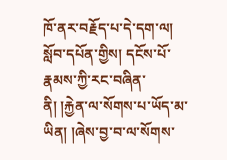ཁོ་ནར་བརྗོད་པ་དེ་དག་ལ། སློབ་དཔོན་གྱིས། དངོས་པོ་རྣམས་ཀྱི་རང་བཞིན་ནི། །རྐྱེན་ལ་སོགས་པ་ཡོད་མ་ཡིན། །ཞེས་བྱ་བ་ལ་སོགས་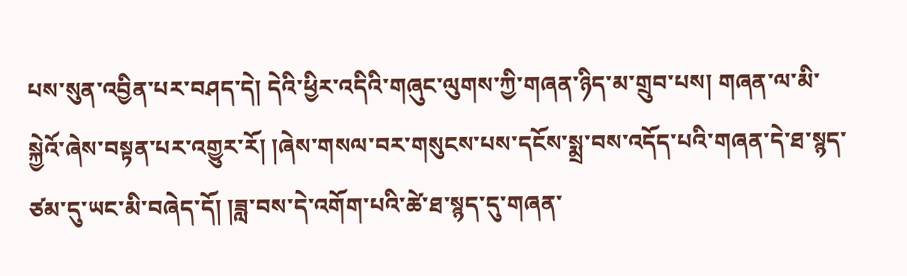པས་སུན་འབྱིན་པར་བཤད་དེ། དེའི་ཕྱིར་འདིའི་གཞུང་ལུགས་ཀྱི་གཞན་ཉིད་མ་གྲུབ་པས། གཞན་ལ་མི་སྐྱེའོ་ཞེས་བསྟན་པར་འགྱུར་རོ། །ཞེས་གསལ་བར་གསུངས་པས་དངོས་སྨྲ་བས་འདོད་པའི་གཞན་དེ་ཐ་སྙད་ཙམ་དུ་ཡང་མི་བཞེད་དོ། །ཟླ་བས་དེ་འགོག་པའི་ཚེ་ཐ་སྙད་དུ་གཞན་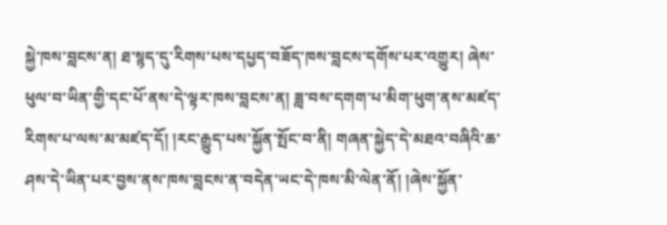སྐྱེ་ཁས་བླངས་ན། ཐ་སྙད་དུ་རིགས་པས་དཔྱད་བཟོད་ཁས་བླངས་དགོས་པར་འགྱུར། ཞེས་ཕུལ་བ་ཡིན་གྱི་དང་པོ་ནས་དེ་ལྟར་ཁས་བླངས་ན། ཟླ་བས་དགག་པ་མིག་ཕུག་ནས་མཛད་རིགས་པ་ལས་མ་མཛད་དོ། །རང་རྒྱུད་པས་སྐྱོན་སྤོང་བ་ནི། གཞན་སྐྱེད་དེ་མཐའ་བཞིའི་ཆ་ཤས་དེ་ཡིན་པར་བྱས་ནས་ཁས་བླངས་ན་བདེན་ཡང་དེ་ཁས་མི་ལེན་ནོ། །ཞེས་སྐྱོན་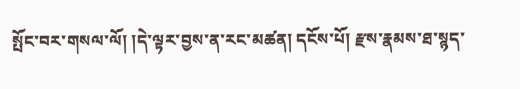སྤོང་བར་གསལ་ལོ། །དེ་ལྟར་བྱས་ན་རང་མཚན། དངོས་པོ། རྫས་རྣམས་ཐ་སྙད་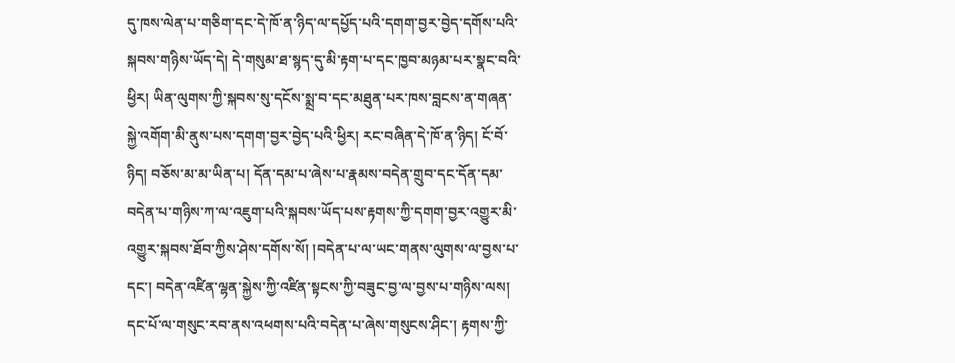དུ་ཁས་ལེན་པ་གཅིག་དང་དེ་ཁོ་ན་ཉིད་ལ་དཔྱོད་པའི་དགག་བྱར་བྱེད་དགོས་པའི་སྐབས་གཉིས་ཡོད་དེ། དེ་གསུམ་ཐ་སྙད་དུ་མི་རྟག་པ་དང་ཁྱབ་མཉམ་པར་སྣང་བའི་ཕྱིར། ཡིན་ལུགས་ཀྱི་སྐབས་སུ་དངོས་སྨྲ་བ་དང་མཐུན་པར་ཁས་བླངས་ན་གཞན་སྐྱེ་འགོག་མི་ནུས་པས་དགག་བྱར་བྱེད་པའི་ཕྱིར། རང་བཞིན་དེ་ཁོ་ན་ཉིད། ངོ་བོ་ཉིད། བཅོས་མ་མ་ཡིན་པ། དོན་དམ་པ་ཞེས་པ་རྣམས་བདེན་གྲུབ་དང་དོན་དམ་བདེན་པ་གཉིས་ཀ་ལ་འཇུག་པའི་སྐབས་ཡོད་པས་རྟགས་ཀྱི་དགག་བྱར་འགྱུར་མི་འགྱུར་སྐབས་ཐོབ་ཀྱིས་ཤེས་དགོས་སོ། །བདེན་པ་ལ་ཡང་གནས་ལུགས་ལ་བྱས་པ་དང་། བདེན་འཛིན་ལྷན་སྐྱེས་ཀྱི་འཛིན་སྟངས་ཀྱི་བཟུང་བྱ་ལ་བྱས་པ་གཉིས་ལས། དང་པོ་ལ་གསུང་རབ་ནས་འཕགས་པའི་བདེན་པ་ཞེས་གསུངས་ཤིང་། རྟགས་ཀྱི་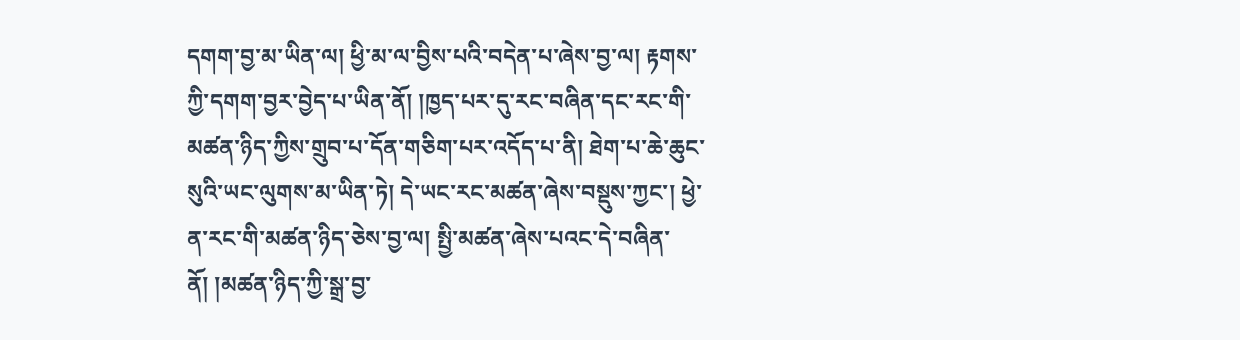དགག་བྱ་མ་ཡིན་ལ། ཕྱི་མ་ལ་བྱིས་པའི་བདེན་པ་ཞེས་བྱ་ལ། རྟགས་ཀྱི་དགག་བྱར་བྱེད་པ་ཡིན་ནོ། །ཁྱད་པར་དུ་རང་བཞིན་དང་རང་གི་མཚན་ཉིད་ཀྱིས་གྲུབ་པ་དོན་གཅིག་པར་འདོད་པ་ནི། ཐེག་པ་ཆེ་ཆུང་སུའི་ཡང་ལུགས་མ་ཡིན་ཏེ། དེ་ཡང་རང་མཚན་ཞེས་བསྡུས་ཀྱང་། ཕྱེ་ན་རང་གི་མཚན་ཉིད་ཅེས་བྱ་ལ། སྤྱི་མཚན་ཞེས་པའང་དེ་བཞིན་ནོ། །མཚན་ཉིད་ཀྱི་སྒྲ་བྱ་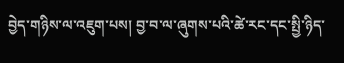བྱེད་གཉིས་ལ་འཇུག་པས། བྱ་བ་ལ་ཞུགས་པའི་ཚེ་རང་དང་སྤྱི་ཉིད་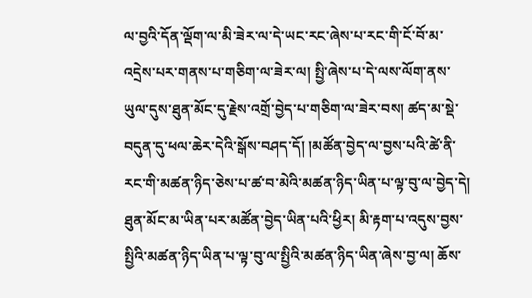ལ་བྱའི་དོན་ལྡོག་ལ་མི་ཟེར་ལ་དེ་ཡང་རང་ཞེས་པ་རང་གི་ངོ་བོ་མ་འདྲེས་པར་གནས་པ་གཅིག་ལ་ཟེར་ལ། སྤྱི་ཞེས་པ་དེ་ལས་ལོག་ནས་ཡུལ་དུས་ཐུན་མོང་དུ་རྗེས་འགྲོ་བྱེད་པ་གཅིག་ལ་ཟེར་བས། ཚད་མ་སྡེ་བདུན་དུ་ཕལ་ཆེར་དེའི་སྒོས་བཤད་དོ། །མཚོན་བྱེད་ལ་བྱས་པའི་ཚེ་ནི་རང་གི་མཚན་ཉིད་ཅེས་པ་ཚ་བ་མེའི་མཚན་ཉིད་ཡིན་པ་ལྟ་བུ་ལ་བྱེད་དེ། ཐུན་མོང་མ་ཡིན་པར་མཚོན་བྱེད་ཡིན་པའི་ཕྱིར། མི་རྟག་པ་འདུས་བྱས་སྤྱིའི་མཚན་ཉིད་ཡིན་པ་ལྟ་བུ་ལ་སྤྱིའི་མཚན་ཉིད་ཡིན་ཞེས་བྱ་ལ། ཆོས་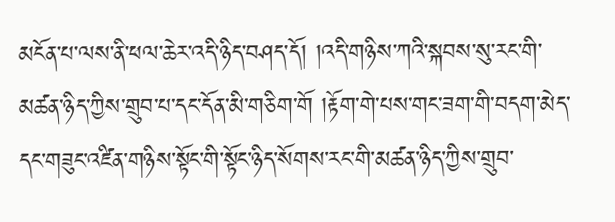མངོན་པ་ལས་ནི་ཕལ་ཆེར་འདི་ཉིད་བཤད་དོ། །འདི་གཉིས་ཀའི་སྐབས་སུ་རང་གི་མཚན་ཉིད་ཀྱིས་གྲུབ་པ་དང་དོན་མི་གཅིག་གོ །རྟོག་གེ་པས་གང་ཟག་གི་བདག་མེད་དང་གཟུང་འཛིན་གཉིས་སྟོང་གི་སྟོང་ཉིད་སོགས་རང་གི་མཚན་ཉིད་ཀྱིས་གྲུབ་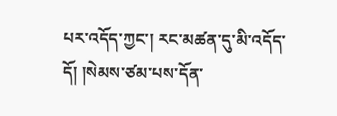པར་འདོད་ཀྱང་། རང་མཚན་དུ་མི་འདོད་དོ། །སེམས་ཙམ་པས་དོན་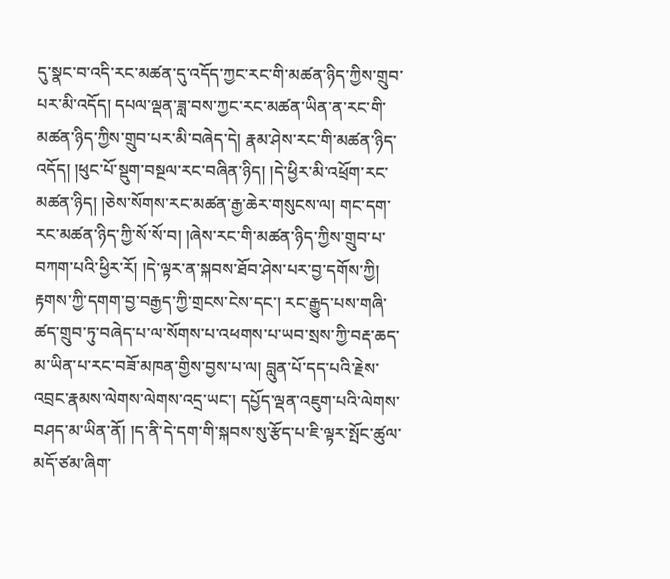དུ་སྣང་བ་འདི་རང་མཚན་དུ་འདོད་ཀྱང་རང་གི་མཚན་ཉིད་ཀྱིས་གྲུབ་པར་མི་འདོད། དཔལ་ལྡན་ཟླ་བས་ཀྱང་རང་མཚན་ཡིན་ན་རང་གི་མཚན་ཉིད་ཀྱིས་གྲུབ་པར་མི་བཞེད་དེ། རྣམ་ཤེས་རང་གི་མཚན་ཉིད་འདོད། །ཕུང་པོ་སྡུག་བསྔལ་རང་བཞིན་ཉིད། །དེ་ཕྱིར་མི་འཕྲོག་རང་མཚན་ཉིད། །ཅེས་སོགས་རང་མཚན་རྒྱ་ཆེར་གསུངས་ལ། གང་དག་རང་མཚན་ཉིད་ཀྱི་སོ་སོ་བ། །ཞེས་རང་གི་མཚན་ཉིད་ཀྱིས་གྲུབ་པ་བཀག་པའི་ཕྱིར་རོ། །དེ་ལྟར་ན་སྐབས་ཐོབ་ཤེས་པར་བྱ་དགོས་ཀྱི། རྟགས་ཀྱི་དགག་བྱ་བརྒྱད་ཀྱི་གྲངས་ངེས་དང་། རང་རྒྱུད་པས་གཞི་ཚད་གྲུབ་ཏུ་བཞེད་པ་ལ་སོགས་པ་འཕགས་པ་ཡབ་སྲས་ཀྱི་བརྡ་ཆད་མ་ཡིན་པ་རང་བཟོ་མཁན་གྱིས་བྱས་པ་ལ། བླུན་པོ་དད་པའི་རྗེས་འབྲང་རྣམས་ལེགས་ལེགས་འདྲ་ཡང་། དཔྱོད་ལྡན་འཇུག་པའི་ལེགས་བཤད་མ་ཡིན་ནོ། །ད་ནི་དེ་དག་གི་སྐབས་སུ་རྩོད་པ་ཇི་ལྟར་སྤོང་ཚུལ་མདོ་ཙམ་ཞིག་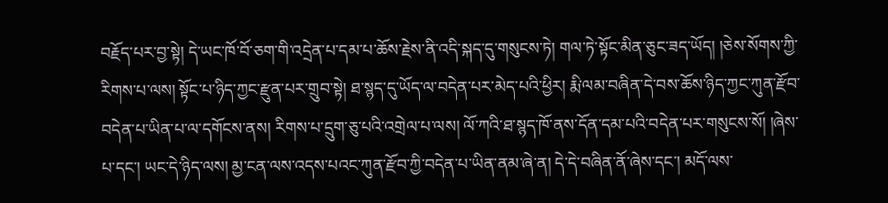བརྗོད་པར་བྱ་སྟེ། དེ་ཡང་ཁོ་བོ་ཅག་གི་འདྲེན་པ་དམ་པ་ཆོས་རྗེས་ནི་འདི་སྐད་དུ་གསུངས་ཏེ། གལ་ཏེ་སྟོང་མིན་ཅུང་ཟད་ཡོད། །ཅེས་སོགས་ཀྱི་རིགས་པ་ལས། སྟོང་པ་ཉིད་ཀྱང་རྫུན་པར་གྲུབ་སྟེ། ཐ་སྙད་དུ་ཡོད་ལ་བདེན་པར་མེད་པའི་ཕྱིར། རྨི་ལམ་བཞིན་དེ་བས་ཆོས་ཉིད་ཀྱང་ཀུན་རྫོབ་བདེན་པ་ཡིན་པ་ལ་དགོངས་ནས། རིགས་པ་དྲུག་ཅུ་པའི་འགྲེལ་པ་ལས། ལོ་ཀའི་ཐ་སྙད་ཁོ་ནས་དོན་དམ་པའི་བདེན་པར་གསུངས་སོ། །ཞེས་པ་དང་། ཡང་དེ་ཉིད་ལས། མྱ་ངན་ལས་འདས་པའང་ཀུན་རྫོབ་ཀྱི་བདེན་པ་ཡིན་ནམ་ཞེ་ན། དེ་དེ་བཞིན་ནོ་ཞེས་དང་། མདོ་ལས་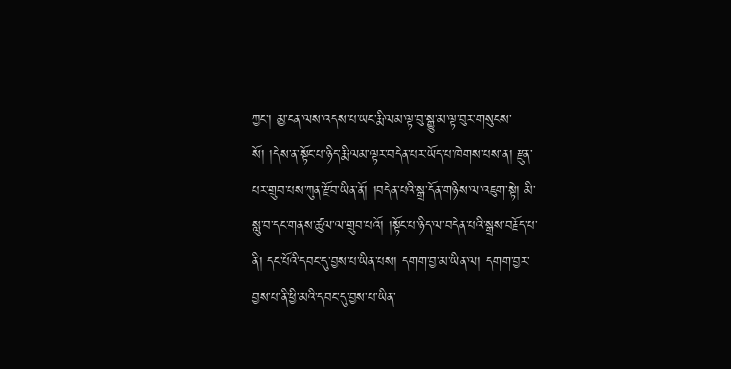ཀྱང་། མྱ་ངན་ལས་འདས་པ་ཡང་རྨི་ལམ་ལྟ་བུ་སྒྱུ་མ་ལྟ་བུར་གསུངས་སོ། །དེས་ན་སྟོང་པ་ཉིད་རྨི་ལམ་ལྟར་བདེན་པར་ཡོད་པ་ཁེགས་པས་ན། རྫུན་པར་གྲུབ་པས་ཀུན་རྫོབ་ཡིན་ནོ། །བདེན་པའི་སྒྲ་དོན་གཉིས་ལ་འཇུག་སྟེ། མི་སླུ་བ་དང་གནས་ཚུལ་ལ་གྲུབ་པའོ། །སྟོང་པ་ཉིད་ལ་བདེན་པའི་སྒྲས་བརྗོད་པ་ནི། དང་པོའི་དབང་དུ་བྱས་པ་ཡིན་པས། དགག་བྱ་མ་ཡིན་ལ། དགག་བྱར་བྱས་པ་ནི་ཕྱི་མའི་དབང་དུ་བྱས་པ་ཡིན་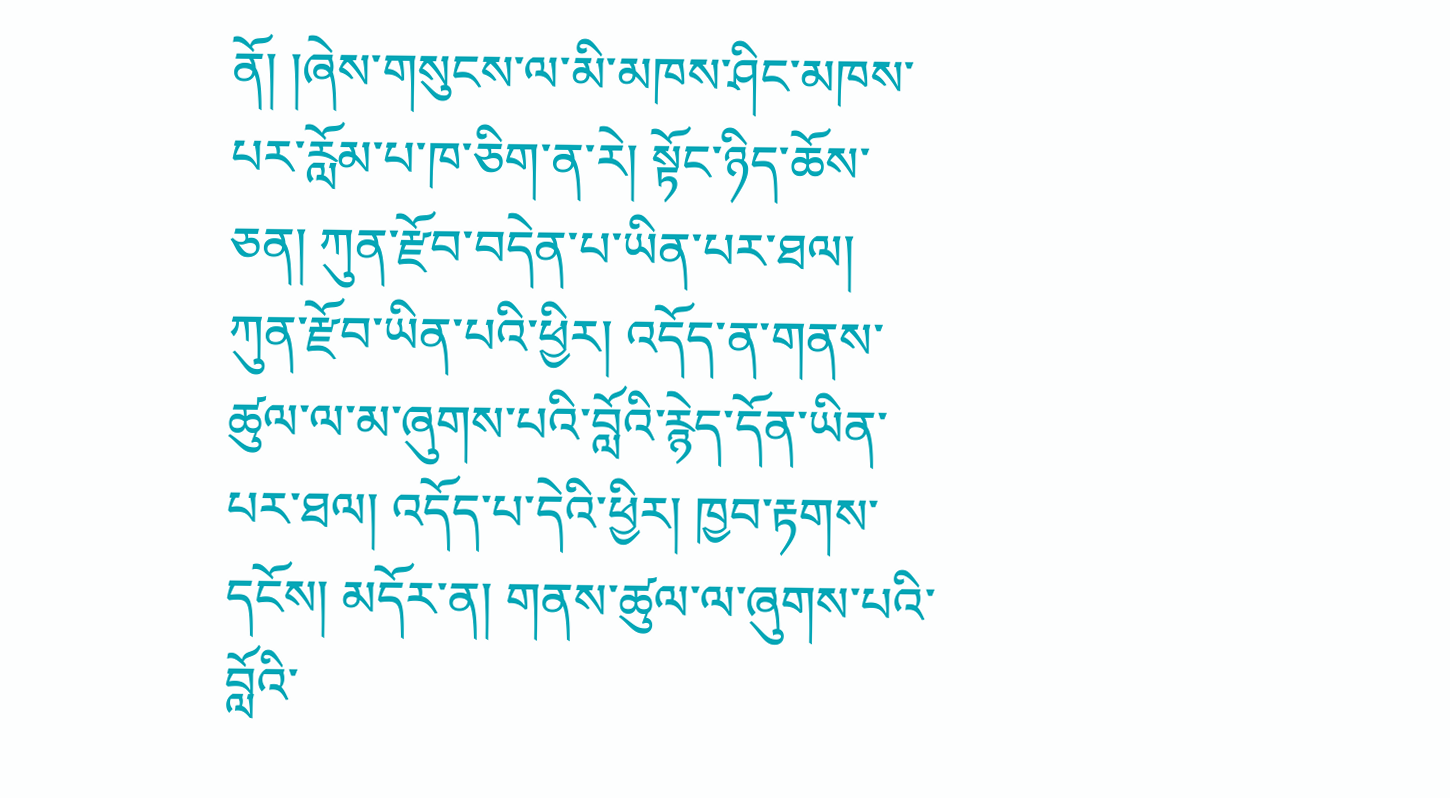ནོ། །ཞེས་གསུངས་ལ་མི་མཁས་ཤིང་མཁས་པར་རློམ་པ་ཁ་ཅིག་ན་རེ། སྟོང་ཉིད་ཆོས་ཅན། ཀུན་རྫོབ་བདེན་པ་ཡིན་པར་ཐལ། ཀུན་རྫོབ་ཡིན་པའི་ཕྱིར། འདོད་ན་གནས་ཚུལ་ལ་མ་ཞུགས་པའི་བློའི་རྙེད་དོན་ཡིན་པར་ཐལ། འདོད་པ་དེའི་ཕྱིར། ཁྱབ་རྟགས་དངོས། མདོར་ན། གནས་ཚུལ་ལ་ཞུགས་པའི་བློའི་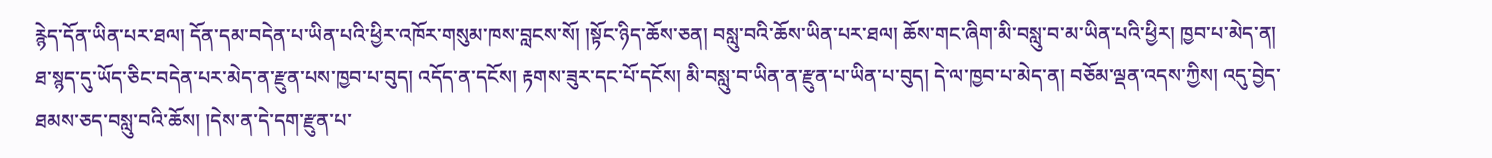རྙེད་དོན་ཡིན་པར་ཐལ། དོན་དམ་བདེན་པ་ཡིན་པའི་ཕྱིར་འཁོར་གསུམ་ཁས་བླངས་སོ། །སྟོང་ཉིད་ཆོས་ཅན། བསླུ་བའི་ཆོས་ཡིན་པར་ཐལ། ཆོས་གང་ཞིག་མི་བསླུ་བ་མ་ཡིན་པའི་ཕྱིར། ཁྱབ་པ་མེད་ན། ཐ་སྙད་དུ་ཡོད་ཅིང་བདེན་པར་མེད་ན་རྫུན་པས་ཁྱབ་པ་བུད། འདོད་ན་དངོས། རྟགས་ཟུར་དང་པོ་དངོས། མི་བསླུ་བ་ཡིན་ན་རྫུན་པ་ཡིན་པ་བུད། དེ་ལ་ཁྱབ་པ་མེད་ན། བཅོམ་ལྡན་འདས་ཀྱིས། འདུ་བྱེད་ཐམས་ཅད་བསླུ་བའི་ཆོས། །དེས་ན་དེ་དག་རྫུན་པ་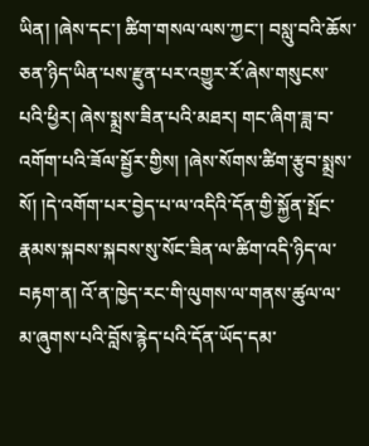ཡིན། །ཞེས་དང་། ཚིག་གསལ་ལས་ཀྱང་། བསླུ་བའི་ཆོས་ཅན་ཉིད་ཡིན་པས་རྫུན་པར་འགྱུར་རོ་ཞེས་གསུངས་པའི་ཕྱིར། ཞེས་སྨྲས་ཟིན་པའི་མཐར། གང་ཞིག་ཟླ་བ་འགོག་པའི་ཟོལ་སྦྱོར་གྱིས། །ཞེས་སོགས་ཚིག་རྩུབ་སྨྲས་སོ། །དེ་འགོག་པར་བྱེད་པ་ལ་འདིའི་དོན་གྱི་སྐྱོན་སྤོང་རྣམས་སྐབས་སྐབས་སུ་སོང་ཟིན་ལ་ཚིག་འདི་ཉིད་ལ་བརྟག་ན། འོ་ན་ཁྱེད་རང་གི་ལུགས་ལ་གནས་ཚུལ་ལ་མ་ཞུགས་པའི་བློས་རྙེད་པའི་དོན་ཡོད་དམ་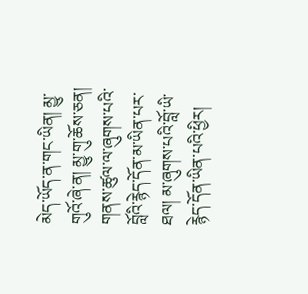མེད་ཡོད་ན་གང་ཡིན། མྱུ་གུའོ་ཞེ་ན། མྱུ་གུ་ཆོས་ཅན། གནས་ཚུལ་ལ་ཞུགས་པའི་བློའི་རྙེད་དོན་མ་ཡིན་པར་ཐལ། མ་ཞུགས་པའི་བློ་ཡི་རྙེད་དོན་ཡིན་པའི་ཕྱིར།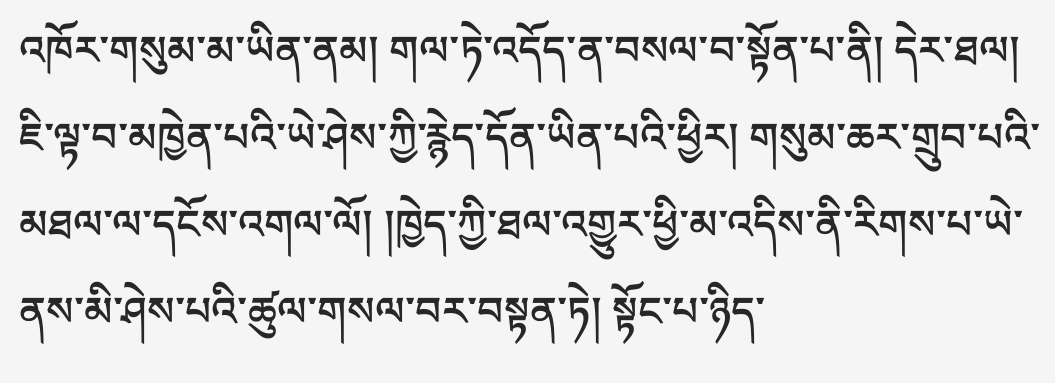འཁོར་གསུམ་མ་ཡིན་ནམ། གལ་ཏེ་འདོད་ན་བསལ་བ་སྟོན་པ་ནི། དེར་ཐལ། ཇི་ལྟ་བ་མཁྱེན་པའི་ཡེ་ཤེས་ཀྱི་རྙེད་དོན་ཡིན་པའི་ཕྱིར། གསུམ་ཆར་གྲུབ་པའི་མཐལ་ལ་དངོས་འགལ་ལོ། །ཁྱེད་ཀྱི་ཐལ་འགྱུར་ཕྱི་མ་འདིས་ནི་རིགས་པ་ཡེ་ནས་མི་ཤེས་པའི་ཚུལ་གསལ་བར་བསྟན་ཏེ། སྟོང་པ་ཉིད་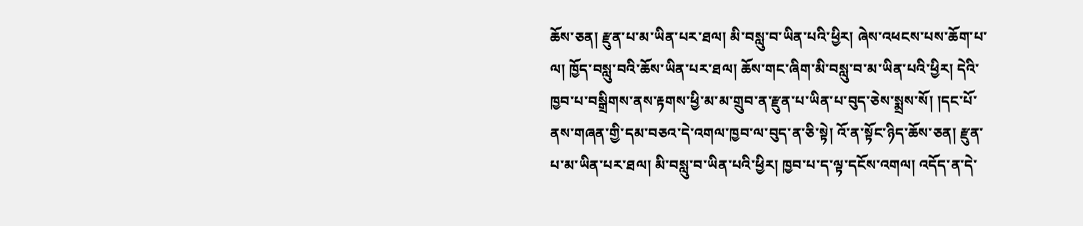ཆོས་ཅན། རྫུན་པ་མ་ཡིན་པར་ཐལ། མི་བསླུ་བ་ཡིན་པའི་ཕྱིར། ཞེས་འཕངས་པས་ཆོག་པ་ལ། ཁྱོད་བསླུ་བའི་ཆོས་ཡིན་པར་ཐལ། ཆོས་གང་ཞིག་མི་བསླུ་བ་མ་ཡིན་པའི་ཕྱིར། དེའི་ཁྱབ་པ་བསྒྲིགས་ནས་རྟགས་ཕྱི་མ་མ་གྲུབ་ན་རྫུན་པ་ཡིན་པ་བུད་ཅེས་སྨྲས་སོ། །དང་པོ་ནས་གཞན་གྱི་དམ་བཅའ་དེ་འགལ་ཁྱབ་ལ་བུད་ན་ཅི་སྟེ། འོ་ན་སྟོང་ཉིད་ཆོས་ཅན། རྫུན་པ་མ་ཡིན་པར་ཐལ། མི་བསླུ་བ་ཡིན་པའི་ཕྱིར། ཁྱབ་པ་ད་ལྟ་དངོས་འགལ། འདོད་ན་དེ་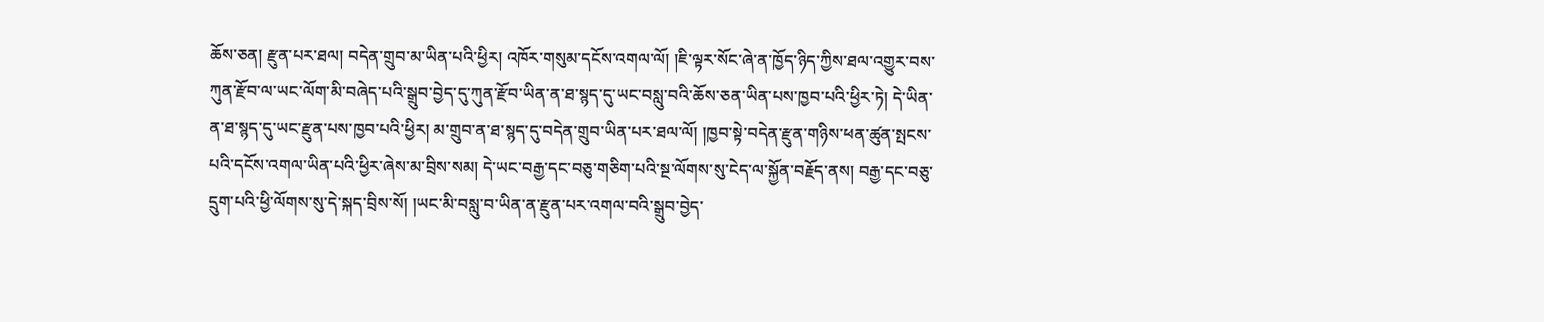ཆོས་ཅན། རྫུན་པར་ཐལ། བདེན་གྲུབ་མ་ཡིན་པའི་ཕྱིར། འཁོར་གསུམ་དངོས་འགལ་ལོ། །ཇི་ལྟར་སོང་ཞེ་ན་ཁྱོད་ཉིད་ཀྱིས་ཐལ་འགྱུར་བས་ཀུན་རྫོབ་ལ་ཡང་ལོག་མི་བཞེད་པའི་སྒྲུབ་བྱེད་དུ་ཀུན་རྫོབ་ཡིན་ན་ཐ་སྙད་དུ་ཡང་བསླུ་བའི་ཆོས་ཅན་ཡིན་པས་ཁྱབ་པའི་ཕྱིར་ཏེ། དེ་ཡིན་ན་ཐ་སྙད་དུ་ཡང་རྫུན་པས་ཁྱབ་པའི་ཕྱིར། མ་གྲུབ་ན་ཐ་སྙད་དུ་བདེན་གྲུབ་ཡིན་པར་ཐལ་ལོ། །ཁྱབ་སྟེ་བདེན་རྫུན་གཉིས་ཕན་ཚུན་སྤངས་པའི་དངོས་འགལ་ཡིན་པའི་ཕྱིར་ཞེས་མ་བྲིས་སམ། དེ་ཡང་བརྒྱ་དང་བཅུ་གཅིག་པའི་སྔ་ལོགས་སུ་ངེད་ལ་སྐྱོན་བརྗོད་ནས། བརྒྱ་དང་བཅུ་དྲུག་པའི་ཕྱི་ལོགས་སུ་དེ་སྐད་བྲིས་སོ། །ཡང་མི་བསླུ་བ་ཡིན་ན་རྫུན་པར་འགལ་བའི་སྒྲུབ་བྱེད་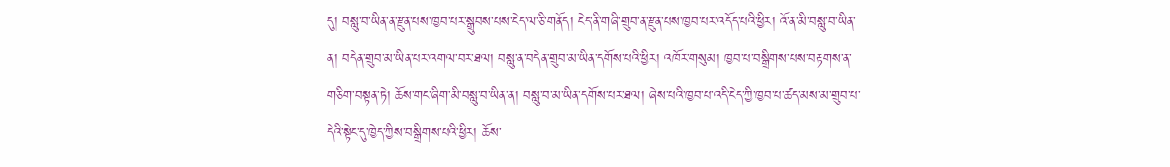དུ། བསླུ་བ་ཡིན་ན་རྫུན་པས་ཁྱབ་པར་སྒྲུབས་པས་ངེད་ལ་ཅི་གནོད། ངེད་ནི་གཞི་གྲུབ་ན་རྫུན་པས་ཁྱབ་པར་འདོད་པའི་ཕྱིར། འོ་ན་མི་བསླུ་བ་ཡིན་ན། བདེན་གྲུབ་མ་ཡིན་པར་འགལ་བར་ཐལ། བསླུ་ན་བདེན་གྲུབ་མ་ཡིན་དགོས་པའི་ཕྱིར། འཁོར་གསུམ། ཁྱབ་པ་བསྒྲིགས་པས་བརྟགས་ན་གཅིག་བསྟན་ཏེ། ཆོས་གང་ཞིག་མི་བསླུ་བ་ཡིན་ན། བསླུ་བ་མ་ཡིན་དགོས་པར་ཐལ། ཞེས་པའི་ཁྱབ་པ་འདི་ངེད་ཀྱི་ཁྱབ་པ་ཚད་མས་མ་གྲུབ་པ་དེའི་སྟེང་དུ་ཁྱེད་ཀྱིས་བསྒྲིགས་པའི་ཕྱིར། ཆོས་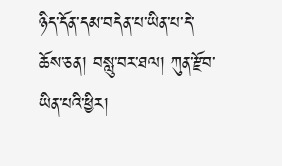ཉིད་དོན་དམ་བདེན་པ་ཡིན་པ་དེ་ཆོས་ཅན། བསླུ་བར་ཐལ། ཀུན་རྫོབ་ཡིན་པའི་ཕྱིར།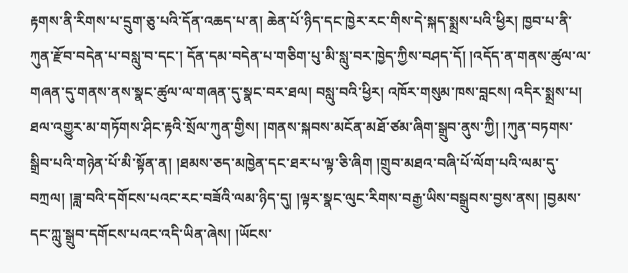རྟགས་ནི་རིགས་པ་དྲུག་ཅུ་པའི་དོན་འཆད་པ་ན། ཆེན་པོ་ཉིད་དང་ཁྱེར་རང་གིས་དེ་སྐད་སྨྲས་པའི་ཕྱིར། ཁྱབ་པ་ནི་ཀུན་རྫོབ་བདེན་པ་བསླུ་བ་དང་། དོན་དམ་བདེན་པ་གཅིག་པུ་མི་སླུ་བར་ཁྱེད་ཀྱིས་བཤད་དོ། །འདོད་ན་གནས་ཚུལ་ལ་གཞན་དུ་གནས་ནས་སྣང་ཚུལ་ལ་གཞན་དུ་སྣང་བར་ཐལ། བསླུ་བའི་ཕྱིར། འཁོར་གསུམ་ཁས་བླངས། འདིར་སྨྲས་པ། ཐལ་འགྱུར་མ་གཏོགས་ཤིང་རྟའི་སྲོལ་ཀུན་གྱིས། །གནས་སྐབས་མངོན་མཐོ་ཙམ་ཞིག་སྒྲུབ་ནུས་ཀྱི། །ཀུན་བཏགས་སྒྲིབ་པའི་གཉེན་པོ་མི་སྟོན་ན། །ཐམས་ཅད་མཁྱེན་དང་ཐར་པ་ལྟ་ཅི་ཞིག །གྲུབ་མཐའ་བཞི་པོ་ལོག་པའི་ལམ་དུ་བཀྲལ། །ཟླ་བའི་དགོངས་པའང་རང་བཟོའི་ལམ་ཉིད་དུ། །ལྟར་སྣང་ལུང་རིགས་བརྒྱ་ཡིས་བསྒྲུབས་བྱས་ནས། །བྱམས་དང་ཀླུ་སྒྲུབ་དགོངས་པའང་འདི་ཡིན་ཞེས། །ཡོངས་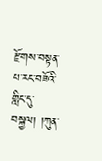རྫོགས་བསྟན་པ་རང་བཟོའི་གླིང་དུ་བསྐྱལ། །ཀུན་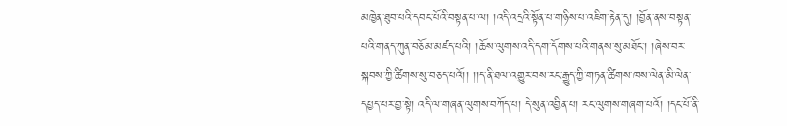མཁྱེན་ཐུབ་པའི་དབང་པོའི་བསྟན་པ་ལ། །འདི་འདྲའི་སྟོན་པ་གཉིས་པ་འཇིག་རྟེན་དུ། །བྱོན་ནས་བསྟན་པའི་གནད་ཀུན་བཅོམ་མཛད་པའི། །ཆོས་ལུགས་འདི་དག་དོགས་པའི་གནས་སུ་མཐོང་། །ཞེས་བར་སྐབས་ཀྱི་ཚིགས་སུ་བཅད་པའོ།། །།ད་ནི་ཐལ་འགྱུར་བས་རང་རྒྱུད་ཀྱི་གཏན་ཚིགས་ཁས་ལེན་མི་ལེན་དཔྱད་པར་བྱ་སྟེ། འདི་ལ་གཞན་ལུགས་བཀོད་པ། དེ་སུན་འབྱིན་པ། རང་ལུགས་གཞག་པའོ། །དང་པོ་ནི་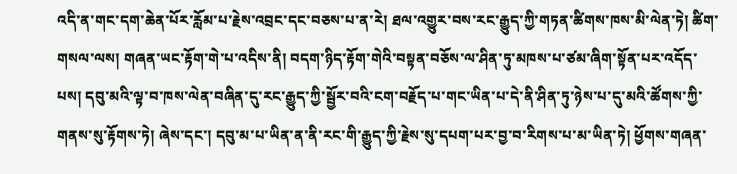འདི་ན་གང་དག་ཆེན་པོར་རློམ་པ་རྗེས་འབྲང་དང་བཅས་པ་ན་རེ། ཐལ་འགྱུར་བས་རང་རྒྱུད་ཀྱི་གཏན་ཚིགས་ཁས་མི་ལེན་ཏེ། ཚིག་གསལ་ལས། གཞན་ཡང་རྟོག་གེ་པ་འདིས་ནི། བདག་ཉིད་རྟོག་གེའི་བསྟན་བཅོས་ལ་ཤིན་ཏུ་མཁས་པ་ཙམ་ཞིག་སྟོན་པར་འདོད་པས། དབུ་མའི་ལྟ་བ་ཁས་ལེན་བཞིན་དུ་རང་རྒྱུད་ཀྱི་སྦྱོར་བའི་ངག་བརྗོད་པ་གང་ཡིན་པ་དེ་ནི་ཤིན་ཏུ་ཉེས་པ་དུ་མའི་ཚོགས་ཀྱི་གནས་སུ་རྟོགས་ཏེ། ཞེས་དང་། དབུ་མ་པ་ཡིན་ན་ནི་རང་གི་རྒྱུད་ཀྱི་རྗེས་སུ་དཔག་པར་བྱ་བ་རིགས་པ་མ་ཡིན་ཏེ། ཕྱོགས་གཞན་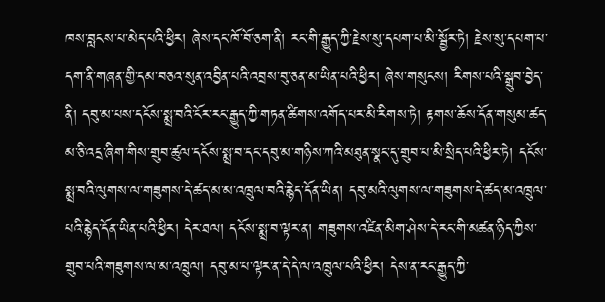ཁས་བླངས་པ་མེད་པའི་ཕྱིར། ཞེས་དང་ཁོ་བོ་ཅག་ནི། རང་གི་རྒྱུད་ཀྱི་རྗེས་སུ་དཔག་པ་མི་སྦྱོར་ཏེ། རྗེས་སུ་དཔག་པ་དག་ནི་གཞན་གྱི་དམ་བཅའ་སུན་འབྱིན་པའི་འབྲས་བུ་ཅན་མ་ཡིན་པའི་ཕྱིར། ཞེས་གསུངས། རིགས་པའི་སྒྲུབ་བྱེད་ནི། དབུ་མ་པས་དངོས་སྨྲ་བའི་ངོར་རང་རྒྱུད་ཀྱི་གཏན་ཚིགས་འགོད་པར་མི་རིགས་ཏེ། རྟགས་ཆོས་དོན་གསུམ་ཚད་མ་ཅི་འདྲ་ཞིག་གིས་གྲུབ་ཚུལ་དངོས་སྨྲ་བ་དང་དབུ་མ་གཉིས་ཀའི་མཐུན་སྣང་དུ་གྲུབ་པ་མི་སྲིད་པའི་ཕྱིར་ཏེ། དངོས་སྨྲ་བའི་ལུགས་ལ་གཟུགས་དེ་ཚད་མ་མ་འཁྲུལ་བའི་རྙེད་དོན་ཡིན། དབུ་མའི་ལུགས་ལ་གཟུགས་དེ་ཚད་མ་འཁྲུལ་པའི་རྙེད་དོན་ཡིན་པའི་ཕྱིར། དེར་ཐལ། དངོས་སྨྲ་བ་ལྟར་ན། གཟུགས་འཛིན་མིག་ཤེས་དེ་རང་གི་མཚན་ཉིད་ཀྱིས་གྲུབ་པའི་གཟུགས་ལ་མ་འཁྲུལ། དབུ་མ་པ་ལྟར་ན་དེ་དེ་ལ་འཁྲུལ་པའི་ཕྱིར། དེས་ན་རང་རྒྱུད་ཀྱི་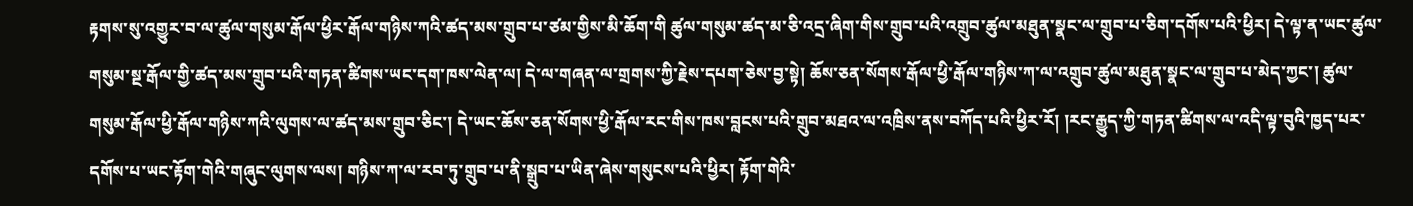རྟགས་སུ་འགྱུར་བ་ལ་ཚུལ་གསུམ་རྒོལ་ཕྱིར་རྒོལ་གཉིས་ཀའི་ཚད་མས་གྲུབ་པ་ཙམ་གྱིས་མི་ཆོག་གི ཚུལ་གསུམ་ཚད་མ་ཅི་འདྲ་ཞིག་གིས་གྲུབ་པའི་འགྲུབ་ཚུལ་མཐུན་སྣང་ལ་གྲུབ་པ་ཅིག་དགོས་པའི་ཕྱིར། དེ་ལྟ་ན་ཡང་ཚུལ་གསུམ་སྔ་རྒོལ་གྱི་ཚད་མས་གྲུབ་པའི་གཏན་ཚིགས་ཡང་དག་ཁས་ལེན་ལ། དེ་ལ་གཞན་ལ་གྲགས་ཀྱི་རྗེས་དཔག་ཅེས་བྱ་སྟེ། ཆོས་ཅན་སོགས་རྒོལ་ཕྱི་རྒོལ་གཉིས་ཀ་ལ་འགྲུབ་ཚུལ་མཐུན་སྣང་ལ་གྲུབ་པ་མེད་ཀྱང་། ཚུལ་གསུམ་རྒོལ་ཕྱི་རྒོལ་གཉིས་ཀའི་ལུགས་ལ་ཚད་མས་གྲུབ་ཅིང་། དེ་ཡང་ཆོས་ཅན་སོགས་ཕྱི་རྒོལ་རང་གིས་ཁས་བླངས་པའི་གྲུབ་མཐའ་ལ་འཁྲིས་ནས་བཀོད་པའི་ཕྱིར་རོ། །རང་རྒྱུད་ཀྱི་གཏན་ཚིགས་ལ་འདི་ལྟ་བུའི་ཁྱད་པར་དགོས་པ་ཡང་རྟོག་གེའི་གཞུང་ལུགས་ལས། གཉིས་ཀ་ལ་རབ་ཏུ་གྲུབ་པ་ནི་སྒྲུབ་པ་ཡིན་ཞེས་གསུངས་པའི་ཕྱིར། རྟོག་གེའི་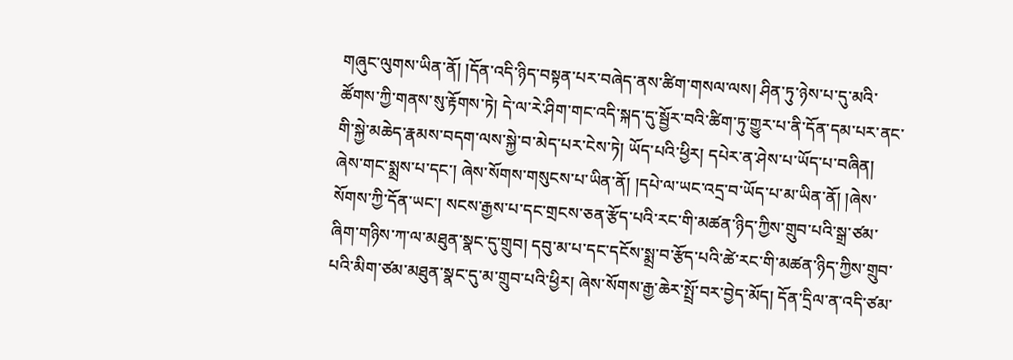གཞུང་ལུགས་ཡིན་ནོ། །དོན་འདི་ཉིད་བསྟན་པར་བཞེད་ནས་ཚིག་གསལ་ལས། ཤིན་ཏུ་ཉེས་པ་དུ་མའི་ཚོགས་ཀྱི་གནས་སུ་རྟོགས་ཏེ། དེ་ལ་རེ་ཤིག་གང་འདི་སྐད་དུ་སྦྱོར་བའི་ཚིག་ཏུ་གྱུར་པ་ནི་དོན་དམ་པར་ནང་གི་སྐྱེ་མཆེད་རྣམས་བདག་ལས་སྐྱེ་བ་མེད་པར་ངེས་ཏེ། ཡོད་པའི་ཕྱིར། དཔེར་ན་ཤེས་པ་ཡོད་པ་བཞིན། ཞེས་གང་སྨྲས་པ་དང་། ཞེས་སོགས་གསུངས་པ་ཡིན་ནོ། །དཔེ་ལ་ཡང་འདྲ་བ་ཡོད་པ་མ་ཡིན་ནོ། །ཞེས་སོགས་ཀྱི་དོན་ཡང་། སངས་རྒྱས་པ་དང་གྲངས་ཅན་རྩོད་པའི་རང་གི་མཚན་ཉིད་ཀྱིས་གྲུབ་པའི་སྒྲ་ཙམ་ཞིག་གཉིས་ཀ་ལ་མཐུན་སྣང་དུ་གྲུབ། དབུ་མ་པ་དང་དངོས་སྨྲ་བ་རྩོད་པའི་ཚེ་རང་གི་མཚན་ཉིད་ཀྱིས་གྲུབ་པའི་མིག་ཙམ་མཐུན་སྣང་དུ་མ་གྲུབ་པའི་ཕྱིར། ཞེས་སོགས་རྒྱ་ཆེར་སྤྲོ་བར་བྱེད་མོད། དོན་དྲིལ་ན་འདི་ཙམ་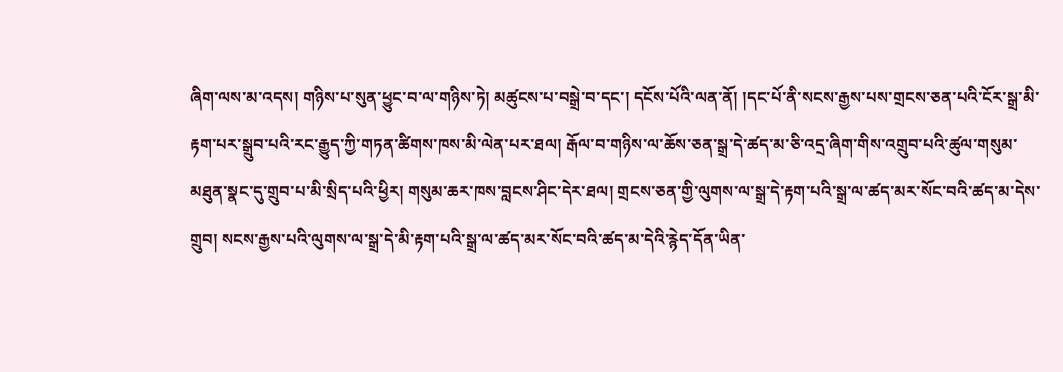ཞིག་ལས་མ་འདས། གཉིས་པ་སུན་ཕྱུང་བ་ལ་གཉིས་ཏེ། མཚུངས་པ་བསྒྲེ་བ་དང་། དངོས་པོའི་ལན་ནོ། །དང་པོ་ནི་སངས་རྒྱས་པས་གྲངས་ཅན་པའི་ངོར་སྒྲ་མི་རྟག་པར་སྒྲུབ་པའི་རང་རྒྱུད་ཀྱི་གཏན་ཚིགས་ཁས་མི་ལེན་པར་ཐལ། རྒོལ་བ་གཉིས་ལ་ཆོས་ཅན་སྒྲ་དེ་ཚད་མ་ཅི་འདྲ་ཞིག་གིས་འགྲུབ་པའི་ཚུལ་གསུམ་མཐུན་སྣང་དུ་གྲུབ་པ་མི་སྲིད་པའི་ཕྱིར། གསུམ་ཆར་ཁས་བླངས་ཤིང་དེར་ཐལ། གྲངས་ཅན་གྱི་ལུགས་ལ་སྒྲ་དེ་རྟག་པའི་སྒྲ་ལ་ཚད་མར་སོང་བའི་ཚད་མ་དེས་གྲུབ། སངས་རྒྱས་པའི་ལུགས་ལ་སྒྲ་དེ་མི་རྟག་པའི་སྒྲ་ལ་ཚད་མར་སོང་བའི་ཚད་མ་དེའི་རྙེད་དོན་ཡིན་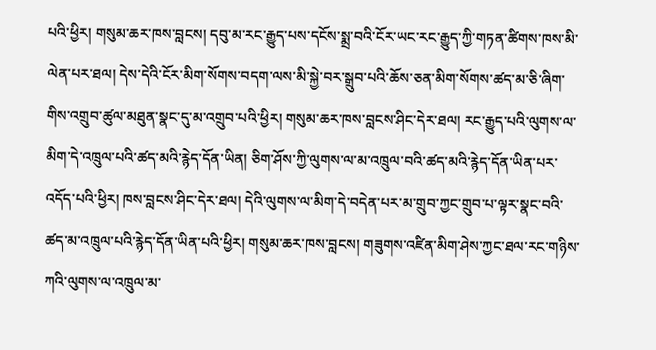པའི་ཕྱིར། གསུམ་ཆར་ཁས་བླངས། དབུ་མ་རང་རྒྱུད་པས་དངོས་སྨྲ་བའི་ངོར་ཡང་རང་རྒྱུད་ཀྱི་གཏན་ཚིགས་ཁས་མི་ལེན་པར་ཐལ། དེས་དེའི་ངོར་མིག་སོགས་བདག་ལས་མི་སྐྱེ་བར་སྒྲུབ་པའི་ཆོས་ཅན་མིག་སོགས་ཚད་མ་ཅི་ཞིག་གིས་འགྲུབ་ཚུལ་མཐུན་སྣང་དུ་མ་འགྲུབ་པའི་ཕྱིར། གསུམ་ཆར་ཁས་བླངས་ཤིང་དེར་ཐལ། རང་རྒྱུད་པའི་ལུགས་ལ་མིག་དེ་འཁྲུལ་པའི་ཚད་མའི་རྙེད་དོན་ཡིན། ཅིག་ཤོས་ཀྱི་ལུགས་ལ་མ་འཁྲུལ་བའི་ཚད་མའི་རྙེད་དོན་ཡིན་པར་འདོད་པའི་ཕྱིར། ཁས་བླངས་ཤིང་དེར་ཐལ། དེའི་ལུགས་ལ་མིག་དེ་བདེན་པར་མ་གྲུབ་ཀྱང་གྲུབ་པ་ལྟར་སྣང་བའི་ཚད་མ་འཁྲུལ་པའི་རྙེད་དོན་ཡིན་པའི་ཕྱིར། གསུམ་ཆར་ཁས་བླངས། གཟུགས་འཛིན་མིག་ཤེས་ཀྱང་ཐལ་རང་གཉིས་ཀའི་ལུགས་ལ་འཁྲུལ་མ་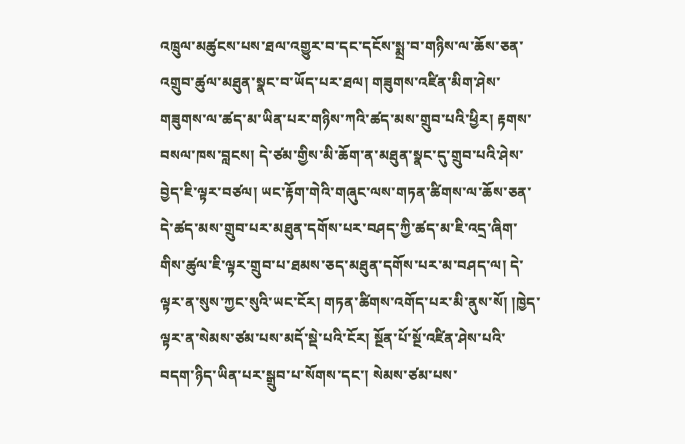འཁྲུལ་མཚུངས་པས་ཐལ་འགྱུར་བ་དང་དངོས་སྨྲ་བ་གཉིས་ལ་ཆོས་ཅན་འགྲུབ་ཚུལ་མཐུན་སྣང་བ་ཡོད་པར་ཐལ། གཟུགས་འཛིན་མིག་ཤེས་གཟུགས་ལ་ཚད་མ་ཡིན་པར་གཉིས་ཀའི་ཚད་མས་གྲུབ་པའི་ཕྱིར། རྟགས་བསལ་ཁས་བླངས། དེ་ཙམ་གྱིས་མི་ཆོག་ན་མཐུན་སྣང་དུ་གྲུབ་པའི་ཤེས་བྱེད་ཇི་ལྟར་བཙལ། ཡང་རྟོག་གེའི་གཞུང་ལས་གཏན་ཚིགས་ལ་ཆོས་ཅན་དེ་ཚད་མས་གྲུབ་པར་མཐུན་དགོས་པར་བཤད་ཀྱི་ཚད་མ་ཇི་འདྲ་ཞིག་གིས་ཚུལ་ཇི་ལྟར་གྲུབ་པ་ཐམས་ཅད་མཐུན་དགོས་པར་མ་བཤད་ལ། དེ་ལྟར་ན་སུས་ཀྱང་སུའི་ཡང་ངོར། གཏན་ཚིགས་འགོད་པར་མི་ནུས་སོ། །ཁྱེད་ལྟར་ན་སེམས་ཙམ་པས་མདོ་སྡེ་པའི་ངོར། སྔོན་པོ་སྔོ་འཛིན་ཤེས་པའི་བདག་ཉིད་ཡིན་པར་སྒྲུབ་པ་སོགས་དང་། སེམས་ཙམ་པས་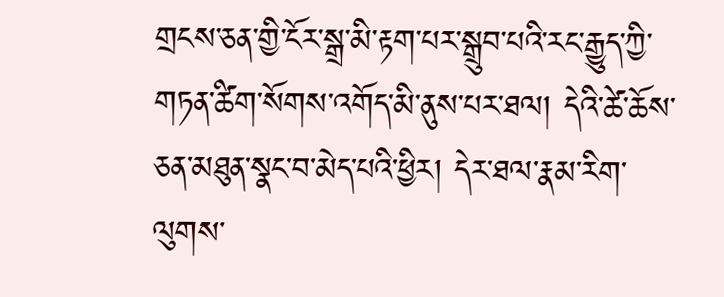གྲངས་ཅན་གྱི་ངོར་སྒྲ་མི་རྟག་པར་སྒྲུབ་པའི་རང་རྒྱུད་ཀྱི་གཏན་ཚིག་སོགས་འགོད་མི་ནུས་པར་ཐལ། དེའི་ཚེ་ཆོས་ཅན་མཐུན་སྣང་བ་མེད་པའི་ཕྱིར། དེར་ཐལ་རྣམ་རིག་ལུགས་